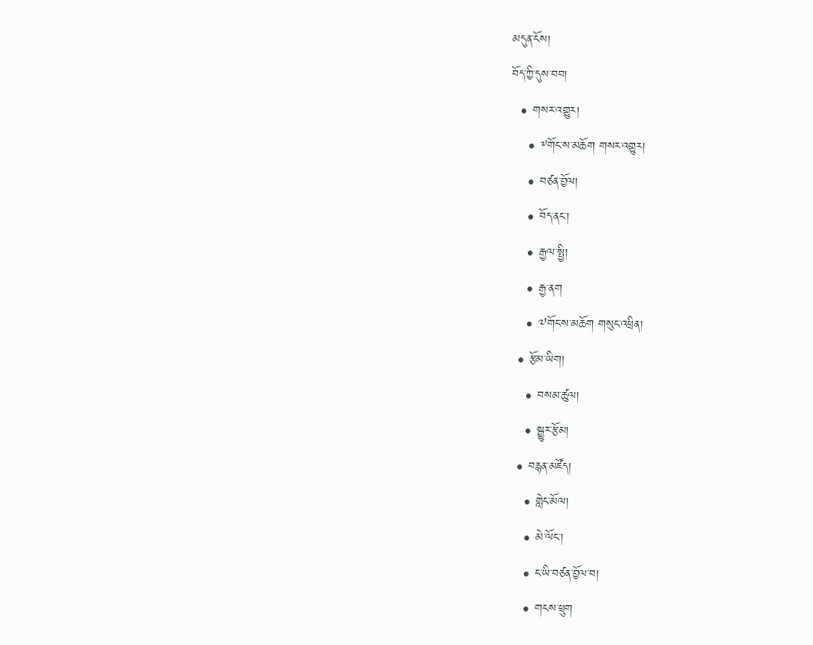མདུན་ངོས།
བོད་ཀྱི་དུས་བབ།
  • གསར་འགྱུར།
    • ༸གོང་ས་མཆོག གསར་འགྱུར།
    • བཙན་བྱོལ།
    • བོད་ནང་།
    • རྒྱལ་སྤྱི།
    • རྒྱ་ནག
    • ༧གོང་ས་མཆོག གསུང་འཕྲིན།
  • རྩོམ་ཡིག།
    • བསམ་ཚུལ།
    • སྒྱུར་རྩོམ།
  • བརྙན་མཛོད།
    • གླེང་མོལ།
    • མེ་ལོང་།
    • ང་ཡི་བཙན་བྱོལ་བ།
    • གངས་ཕྲུག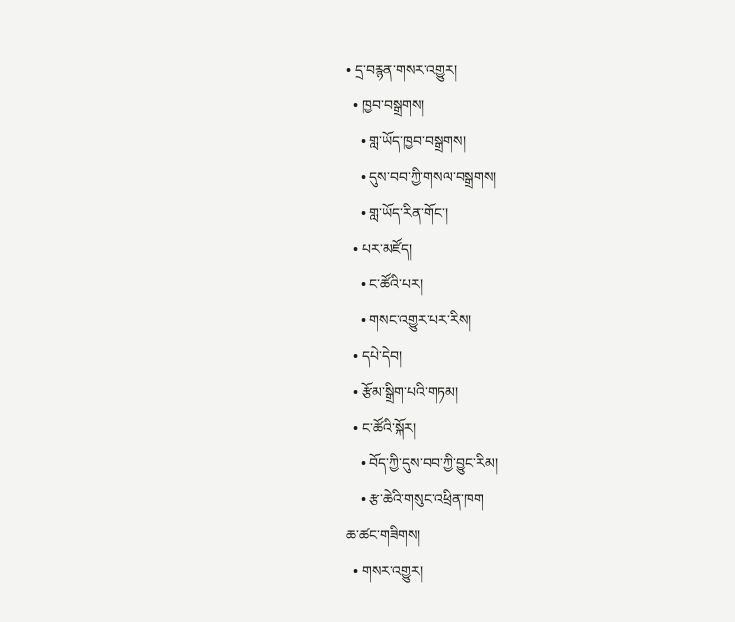• དྲ་བརྙན་གསར་འགྱུར།
  • ཁྱབ་བསྒྲགས།
    • གླ་ཡོད་ཁྱབ་བསྒྲགས།
    • དུས་བབ་ཀྱི་གསལ་བསྒྲགས།
    • གླ་ཡོད་རིན་གོང་།
  • པར་མཛོད།
    • ང་ཚོའི་པར།
    • གསང་འགྱུར་པར་རིས།
  • དཔེ་དེབ།
  • རྩོམ་སྒྲིག་པའི་གཏམ།
  • ང་ཚོའི་སྐོར།
    • བོད་ཀྱི་དུས་བབ་ཀྱི་བྱུང་རིམ།
    • རྩ་ཆེའི་གསུང་འཕྲིན་ཁག
ཆ་ཚང་གཟིགས།
  • གསར་འགྱུར།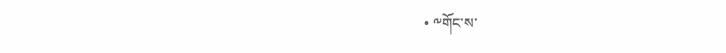• ༸གོང་ས་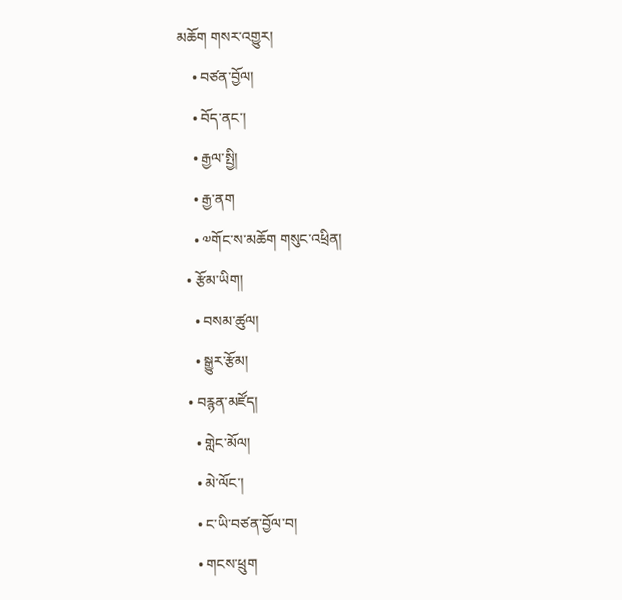མཆོག གསར་འགྱུར།
    • བཙན་བྱོལ།
    • བོད་ནང་།
    • རྒྱལ་སྤྱི།
    • རྒྱ་ནག
    • ༧གོང་ས་མཆོག གསུང་འཕྲིན།
  • རྩོམ་ཡིག།
    • བསམ་ཚུལ།
    • སྒྱུར་རྩོམ།
  • བརྙན་མཛོད།
    • གླེང་མོལ།
    • མེ་ལོང་།
    • ང་ཡི་བཙན་བྱོལ་བ།
    • གངས་ཕྲུག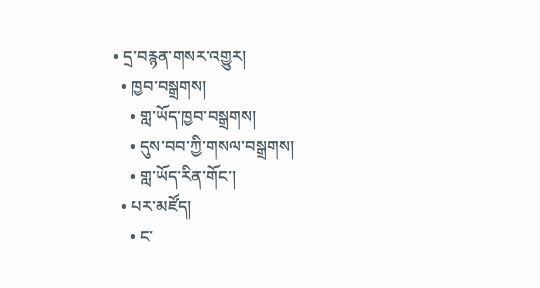• དྲ་བརྙན་གསར་འགྱུར།
  • ཁྱབ་བསྒྲགས།
    • གླ་ཡོད་ཁྱབ་བསྒྲགས།
    • དུས་བབ་ཀྱི་གསལ་བསྒྲགས།
    • གླ་ཡོད་རིན་གོང་།
  • པར་མཛོད།
    • ང་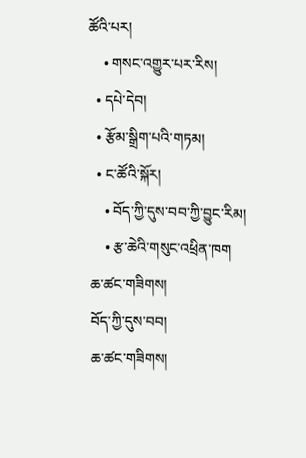ཚོའི་པར།
    • གསང་འགྱུར་པར་རིས།
  • དཔེ་དེབ།
  • རྩོམ་སྒྲིག་པའི་གཏམ།
  • ང་ཚོའི་སྐོར།
    • བོད་ཀྱི་དུས་བབ་ཀྱི་བྱུང་རིམ།
    • རྩ་ཆེའི་གསུང་འཕྲིན་ཁག
ཆ་ཚང་གཟིགས།
བོད་ཀྱི་དུས་བབ།
ཆ་ཚང་གཟིགས།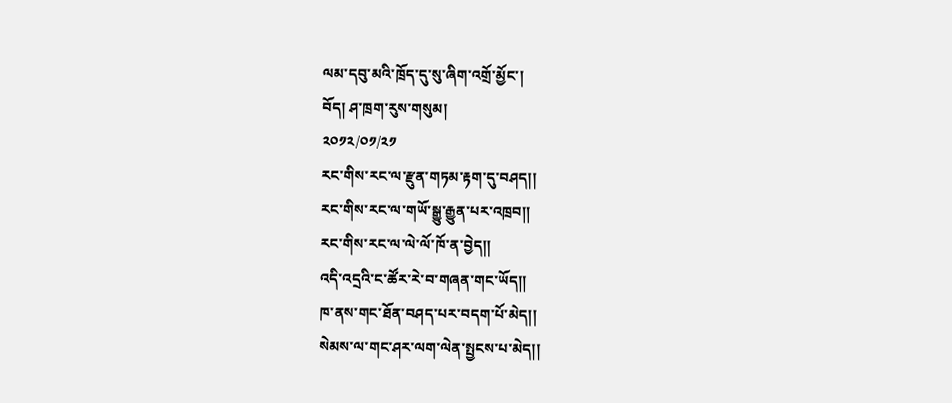ལམ་དབུ་མའི་ཁྲོད་དུ་སུ་ཞིག་འགྲོ་མྱོང་།
བོད། ཤ་ཁྲག་རུས་གསུམ།
༢༠༡༢/༠༡/༢༡
རང་གིས་རང་ལ་རྫུན་གཏམ་རྟག་དུ་བཤད།།
རང་གིས་རང་ལ་གཡོ་སྒྱུ་རྒྱུན་པར་འཁྲབ།།
རང་གིས་རང་ལ་ལེ་ལོ་ཁོ་ན་བྱེད།།
འདི་འདྲའི་ང་ཚོར་རེ་བ་གཞན་གང་ཡོད།།
ཁ་ནས་གང་ཐོན་བཤད་པར་བདག་པོ་མེད།།
སེམས་ལ་གང་ཤར་ལག་ལེན་སྤྱངས་པ་མེད།།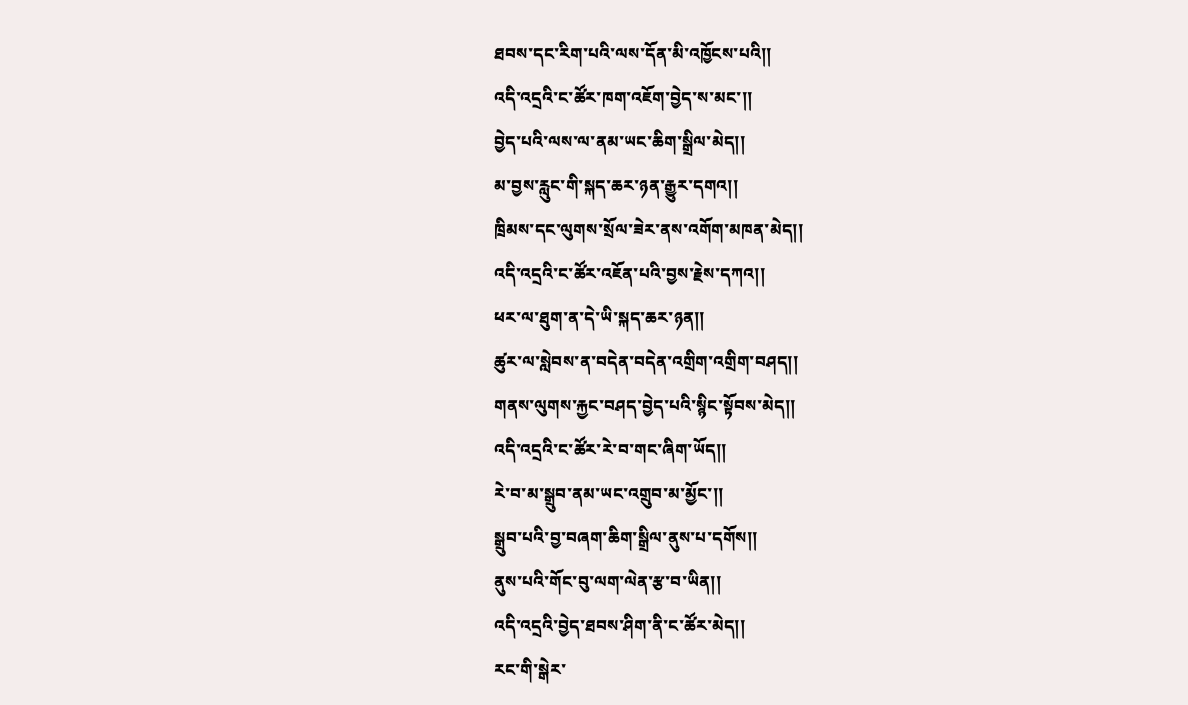ཐབས་དང་རིག་པའི་ལས་དོན་མི་འཁྱོངས་པའི།།
འདི་འདྲའི་ང་ཚོར་ཁག་འཇོག་བྱེད་ས་མང་།།
བྱེད་པའི་ལས་ལ་ནམ་ཡང་ཆིག་སྒྲིལ་མེད།།
མ་བྱས་རླུང་གི་སྐད་ཆར་ཉན་རྒྱུར་དགའ།།
ཁྲིམས་དང་ལུགས་སྲོལ་ཟེར་ནས་འགོག་མཁན་མེད།།
འདི་འདྲའི་ང་ཚོར་འཇོན་པའི་བྱས་རྗེས་དཀའ།།
ཕར་ལ་ཐུག་ན་དེ་ཡི་སྐད་ཆར་ཉན།།
ཚུར་ལ་སླེབས་ན་བདེན་བདེན་འགྲིག་འགྲིག་བཤད།།
གནས་ལུགས་རྐྱང་བཤད་བྱེད་པའི་སྙིང་སྟོབས་མེད།།
འདི་འདྲའི་ང་ཚོར་རེ་བ་གང་ཞིག་ཡོད།།
རེ་བ་མ་སྒྲུབ་ནམ་ཡང་འགྲུབ་མ་མྱོང་།།
སྒྲུབ་པའི་བྱ་བཞག་ཆིག་སྒྲིལ་ནུས་པ་དགོས།།
ནུས་པའི་གོང་བུ་ལག་ལེན་རྩ་བ་ཡིན།།
འདི་འདྲའི་བྱེད་ཐབས་ཤིག་ནི་ང་ཚོར་མེད།།
རང་གི་སྒེར་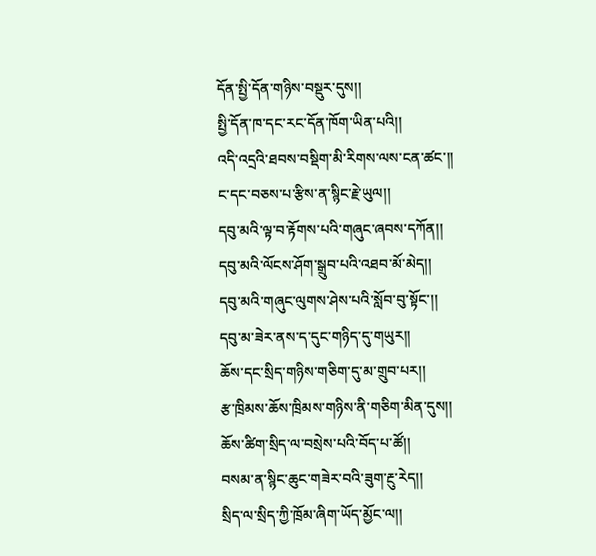དོན་སྤྱི་དོན་གཉིས་བསྡུར་དུས།།
སྤྱི་དོན་ཁ་དང་རང་དོན་ཁོག་ཡིན་པའི།།
འདི་འདྲའི་ཐབས་བསྡིག་མི་རིགས་ལས་ངན་ཚང་།།
ང་དང་བཅས་པ་རྩིས་ན་སྙིང་རྗེ་ཡུལ།།
དབུ་མའི་ལྟ་བ་རྟོགས་པའི་གཞུང་ཞབས་དཀོན།།
དབུ་མའི་ལོངས་ཤོག་སྒྲུབ་པའི་འཐབ་མོ་མེད།།
དབུ་མའི་གཞུང་ལུགས་ཤེས་པའི་སློབ་བུ་སྟོང་།།
དབུ་མ་ཟེར་ནས་ད་དུང་གཉིད་དུ་གཡུར།།
ཆོས་དང་སྲིད་གཉིས་གཅིག་དུ་མ་གྲུབ་པར།།
རྩ་ཁྲིམས་ཆོས་ཁྲིམས་གཉིས་ནི་གཅིག་མིན་དུས།།
ཆོས་ཚིག་སྲིད་ལ་བསྲེས་པའི་བོད་པ་ཚོ།།
བསམ་ན་སྙིང་ཆུང་གཟེར་བའི་ཟུག་རྔུ་རེད།།
སྲིད་ལ་སྲིད་ཀྱི་ཁྲོམ་ཞིག་ཡོད་མྱོང་ལ།།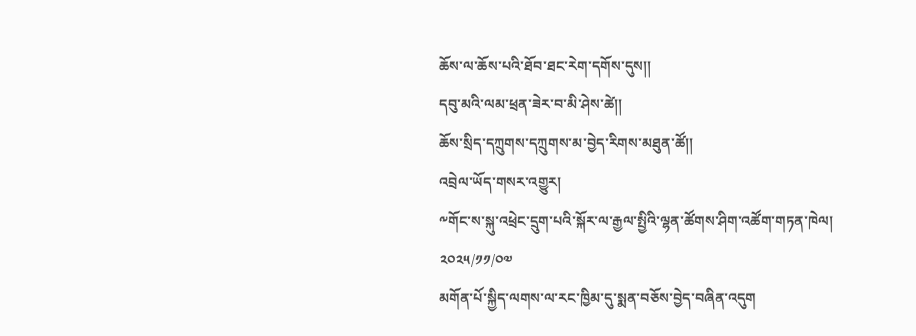ཆོས་ལ་ཆོས་པའི་ཐོབ་ཐང་རེག་དགོས་དུས།།
དབུ་མའི་ལམ་ཕྲན་ཟེར་བ་མི་ཤེས་ཚེ།།
ཆོས་སྲིད་དཀྲུགས་དཀྲུགས་མ་བྱེད་རིགས་མཐུན་ཚོ།།
འབྲེལ་ཡོད་གསར་འགྱུར།
༸གོང་ས་སྐུ་འཕྲེང་དྲུག་པའི་སྐོར་ལ་རྒྱལ་སྤྱིའི་ལྷན་ཚོགས་ཤིག་འཚོག་གཏན་ཁེལ།
༢༠༢༥/༡༡/༠༧
མགོན་པོ་སྐྱིད་ལགས་ལ་རང་ཁྱིམ་དུ་སྨན་བཅོས་བྱེད་བཞིན་འདུག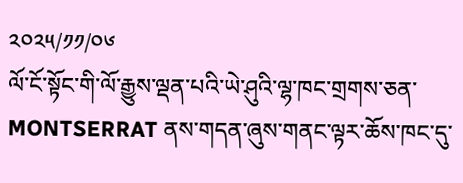༢༠༢༥/༡༡/༠༦
ལོ་ངོ་སྟོང་གི་ལོ་རྒྱུས་ལྡན་པའི་ཡེ་ཤུའི་ལྷ་ཁང་གྲགས་ཅན་ MONTSERRAT ནས་གདན་ཞུས་གནང་ལྟར་ཆོས་ཁང་དུ་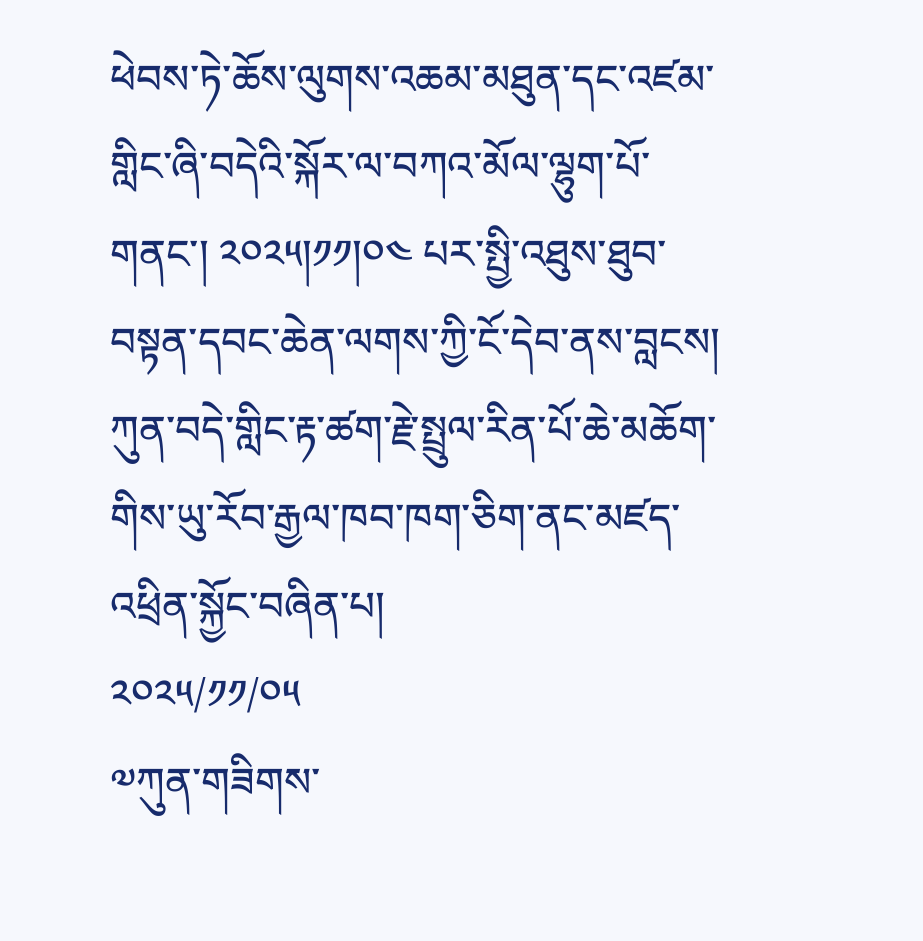ཕེབས་ཏེ་ཆོས་ལུགས་འཆམ་མཐུན་དང་འཛམ་གླིང་ཞི་བདེའི་སྐོར་ལ་བཀའ་མོལ་ལྷུག་པོ་གནང་། ༢༠༢༥།༡༡།༠༤ པར་སྤྱི་འཐུས་ཐུབ་བསྟན་དབང་ཆེན་ལགས་ཀྱི་ངོ་དེབ་ནས་བླངས།
ཀུན་བདེ་གླིང་རྟ་ཚག་རྗེ་སྤྲུལ་རིན་པོ་ཆེ་མཆོག་གིས་ཡུ་རོབ་རྒྱལ་ཁབ་ཁག་ཅིག་ནང་མཛད་འཕྲིན་སྐྱོང་བཞིན་པ།
༢༠༢༥/༡༡/༠༥
༧ཀུན་གཟིགས་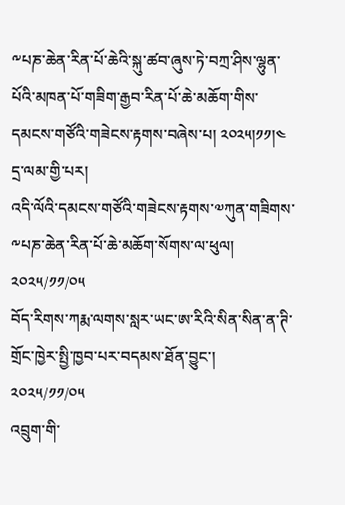༸པཎ་ཆེན་རིན་པོ་ཆེའི་སྐུ་ཚབ་ཞུས་ཏེ་བཀྲ་ཤིས་ལྷུན་པོའི་མཁན་པོ་གཟིག་རྒྱབ་རིན་པོ་ཆེ་མཆོག་གིས་དམངས་གཙོའི་གཟེངས་རྟགས་བཞེས་པ། ༢༠༢༥།༡༡།༤ དྲ་ལམ་གྱི་པར།
འདི་ལོའི་དམངས་གཙོའི་གཟེངས་རྟགས་༧ཀུན་གཟིགས་༸པཎ་ཆེན་རིན་པོ་ཆེ་མཆོག་སོགས་ལ་ཕུལ།
༢༠༢༥/༡༡/༠༥
བོད་རིགས་ཀརྨ་ལགས་སླར་ཡང་ཨ་རིའི་སིན་སིན་ན་ཊི་གྲོང་ཁྱེར་སྤྱི་ཁྱབ་པར་བདམས་ཐོན་བྱུང་།
༢༠༢༥/༡༡/༠༥
འབྲུག་གི་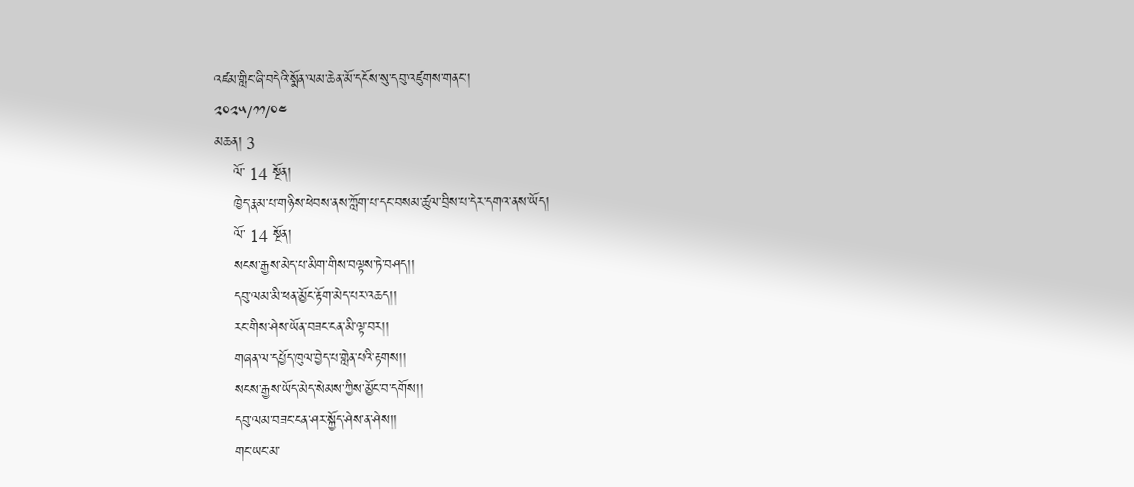འཛམ་གླིང་ཞི་བདེའི་སྨོན་ལམ་ཆེན་མོ་དངོས་སུ་དབུ་འཛུགས་གནང་།
༢༠༢༥/༡༡/༠༤
མཆན། 3
    ལོ་ 14 སྔོན།
    ཁྱེད་རྣམ་པ་གཉིས་ཕེབས་ནས་ཀློག་པ་དང་བསམ་ཚུལ་བྲིས་པ་དེར་དགའ་ནས་ཡོད།
    ལོ་ 14 སྔོན།
    སངས་རྒྱས་མེད་པ་མིག་གིས་བལྟས་ཏེ་བཤད།།
    དབུ་ལམ་མི་ཕན་མྱོང་རྟོག་མེད་པར་འཆད།།
    རང་གིས་ཤེས་ཡོན་བཟང་ངན་མི་ལྟ་བར།།
    གཞན་ལ་དཔྱོད་ཁུལ་བྱེད་པ་གླེན་པའི་རྟགས།།
    སངས་རྒྱས་ཡོད་མེད་སེམས་ཀྱིས་མྱོང་བ་དགོས།།
    དབུ་ལམ་བཟང་ངན་ཤར་སྐྱོད་ཤེས་ན་ཤེས།།
    གང་ཡང་མ་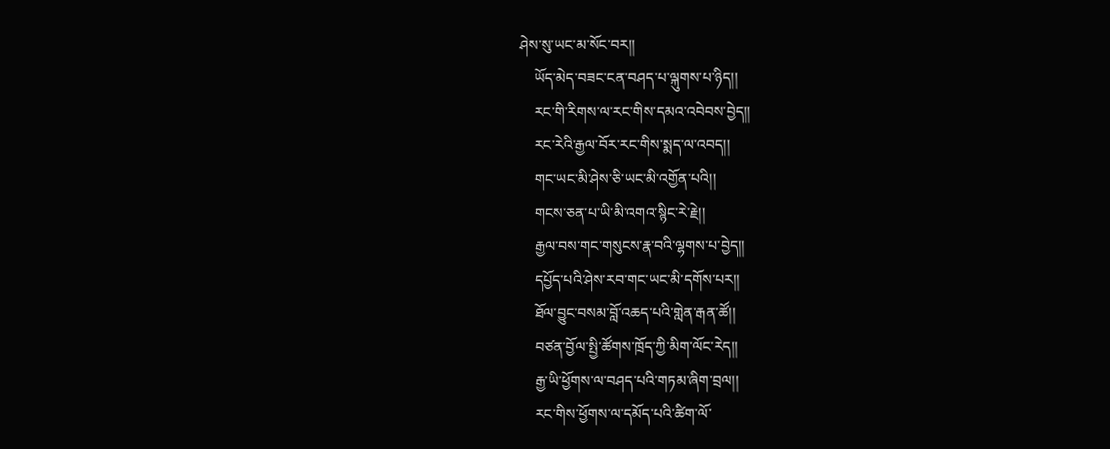ཤེས་སུ་ཡང་མ་སོང་བར།།
    ཡོད་མེད་བཟང་ངན་བཤད་པ་ལྐུགས་པ་ཉིད།།
    རང་གི་རིགས་ལ་རང་གིས་དམའ་འབེབས་བྱེད།།
    རང་རེའི་རྒྱལ་བོར་རང་གིས་སྨད་ལ་འབད།།
    གང་ཡང་མི་ཤེས་ཅི་ཡང་མི་འགྱོན་པའི།།
    གངས་ཅན་པ་ཡི་མི་འགའ་སྙིང་རེ་རྗེ།།
    རྒྱལ་བས་གང་གསུངས་རྣ་བའི་ལྷགས་པ་བྱེད།།
    དཔྱོད་པའི་ཤེས་རབ་གང་ཡང་མི་དགོས་པར།།
    ཐོལ་བྱུང་བསམ་བློ་འཆད་པའི་གླེན་རྒན་ཚོ།།
    བཙན་བྱོལ་སྤྱི་ཚོགས་ཁྲོད་ཀྱི་མིག་ལོང་རེད།།
    རྒྱ་ཡི་ཕྱོགས་ལ་བཤད་པའི་གཏམ་ཞིག་བྲལ།།
    རང་གིས་ཕྱོགས་ལ་དམོད་པའི་ཚིག་ལོ་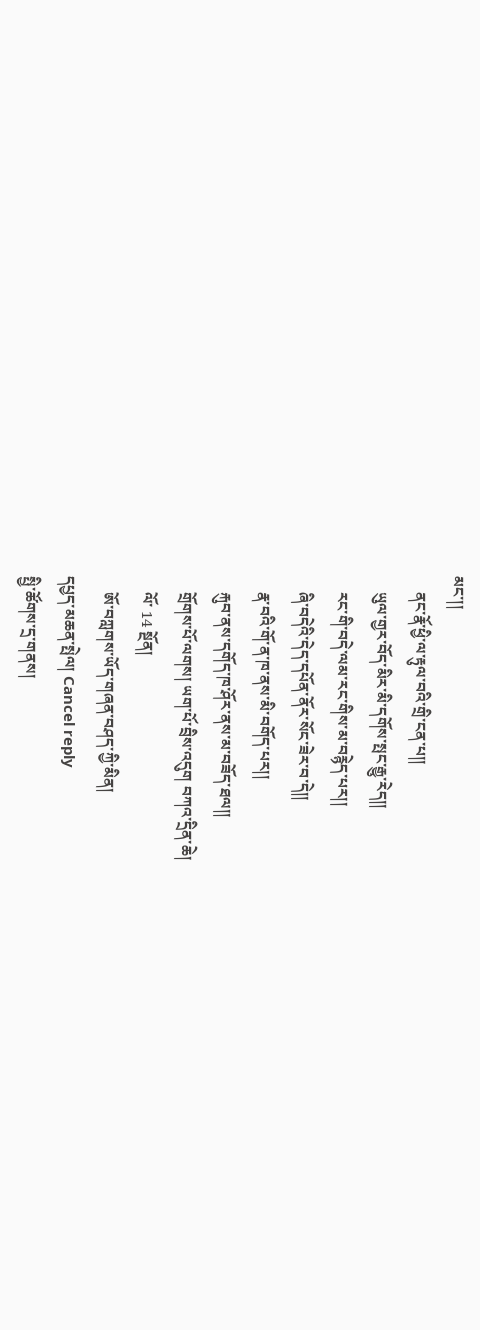མང་།།
    ནང་རྣོ་ཕྱི་ལ་རྟུལ་བའི་གྲི་ངན་པ།།
    ཡུལ་གྱར་བོད་མིར་མི་དགོས་སྤང་རྒྱུ་རེད།།
    རང་གི་བདེ་ལམ་རང་གིས་མ་བརྙེད་པར།།
    ཞི་བདེའི་དེད་དཔོན་ནོར་སོང་ཟེར་བ་དེ།།
    རྣ་བའི་གོ་ན་ཁ་ནས་མི་བགོད་པར།།
    རྐུབ་ནས་དགོད་ཁ་ཤོར་ནས་མ་བཟོད་ཐལ།།
    གྲོགས་པོ་ལགས། ཡག་པོ་བྲིས་འདུག བཀའ་དྲིན་ཆེ།
    ལོ་ 14 སྔོན།
    ཨོ་བཀླགས་ཡོད་གཞན་བཤད་ཀྱི་མིན།
དཔྱད་མཆན་སྤེལ། Cancel reply
སྤྱི་ཚོགས་དྲ་གནས།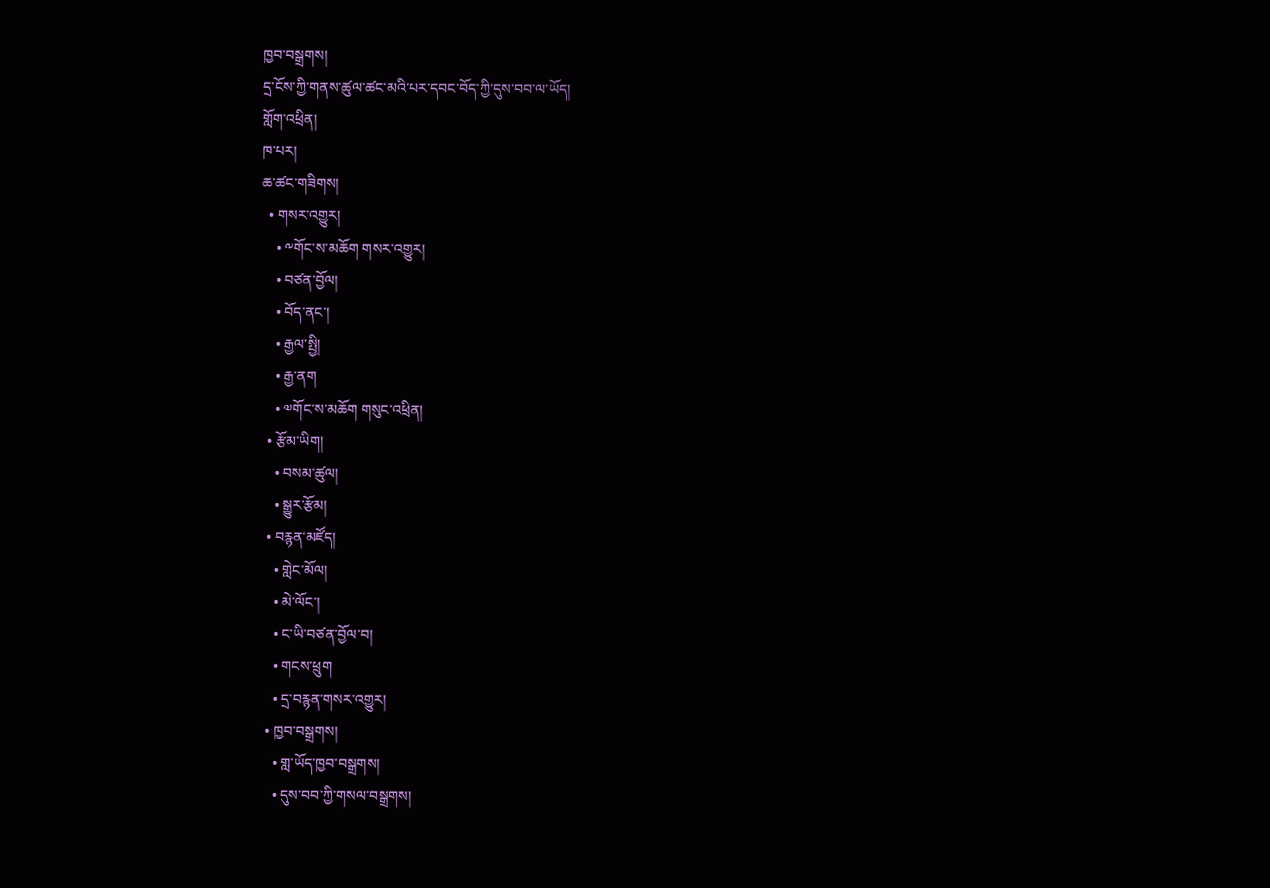ཁྱབ་བསྒྲགས།
དྲ་ངོས་ཀྱི་གནས་ཚུལ་ཚང་མའི་པར་དབང་བོད་ཀྱི་དུས་བབ་ལ་ཡོད།
གློག་འཕྲིན།
ཁ་པར།
ཆ་ཚང་གཟིགས།
  • གསར་འགྱུར།
    • ༸གོང་ས་མཆོག གསར་འགྱུར།
    • བཙན་བྱོལ།
    • བོད་ནང་།
    • རྒྱལ་སྤྱི།
    • རྒྱ་ནག
    • ༧གོང་ས་མཆོག གསུང་འཕྲིན།
  • རྩོམ་ཡིག།
    • བསམ་ཚུལ།
    • སྒྱུར་རྩོམ།
  • བརྙན་མཛོད།
    • གླེང་མོལ།
    • མེ་ལོང་།
    • ང་ཡི་བཙན་བྱོལ་བ།
    • གངས་ཕྲུག
    • དྲ་བརྙན་གསར་འགྱུར།
  • ཁྱབ་བསྒྲགས།
    • གླ་ཡོད་ཁྱབ་བསྒྲགས།
    • དུས་བབ་ཀྱི་གསལ་བསྒྲགས།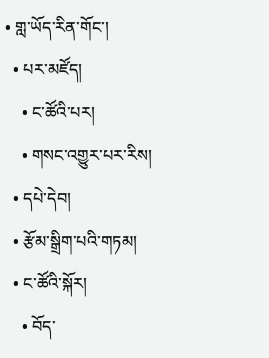• གླ་ཡོད་རིན་གོང་།
  • པར་མཛོད།
    • ང་ཚོའི་པར།
    • གསང་འགྱུར་པར་རིས།
  • དཔེ་དེབ།
  • རྩོམ་སྒྲིག་པའི་གཏམ།
  • ང་ཚོའི་སྐོར།
    • བོད་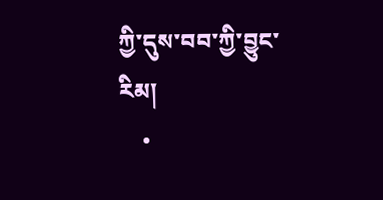ཀྱི་དུས་བབ་ཀྱི་བྱུང་རིམ།
    •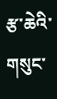རྩ་ཆེའི་གསུང་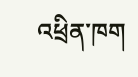འཕྲིན་ཁག